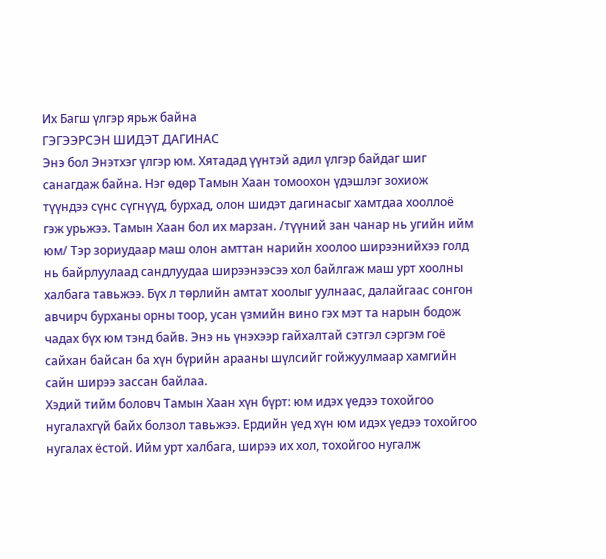Их Багш үлгэр ярьж байна
ГЭГЭЭРСЭН ШИДЭТ ДАГИНАС
Энэ бол Энэтхэг үлгэр юм. Хятадад үүнтэй адил үлгэр байдаг шиг санагдаж байна. Нэг өдөр Тамын Хаан томоохон үдэшлэг зохиож түүндээ сүнс сүгнүүд, бурхад, олон шидэт дагинасыг хамтдаа хооллоё гэж урьжээ. Тамын Хаан бол их марзан. /түүний зан чанар нь угийн ийм юм/ Тэр зориудаар маш олон амттан нарийн хоолоо ширээнийхээ голд нь байрлуулаад сандлуудаа ширээнээсээ хол байлгаж маш урт хоолны халбага тавьжээ. Бүх л төрлийн амтат хоолыг уулнаас, далайгаас сонгон авчирч бурханы орны тоор, усан үзмийн вино гэх мэт та нарын бодож чадах бүх юм тэнд байв. Энэ нь үнэхээр гайхалтай сэтгэл сэргэм гоё сайхан байсан ба хүн бүрийн арааны шүлсийг гойжуулмаар хамгийн сайн ширээ зассан байлаа.
Хэдий тийм боловч Тамын Хаан хүн бүрт: юм идэх үедээ тохойгоо нугалахгүй байх болзол тавьжээ. Ердийн үед хүн юм идэх үедээ тохойгоо нугалах ёстой. Ийм урт халбага, ширээ их хол, тохойгоо нугалж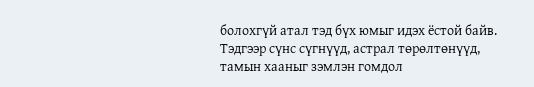болохгүй атал тэд бүх юмыг идэх ёстой байв. Тэдгээр сүнс сүгнүүд, астрал төрөлтөнүүд, тамын хааныг зэмлэн гомдол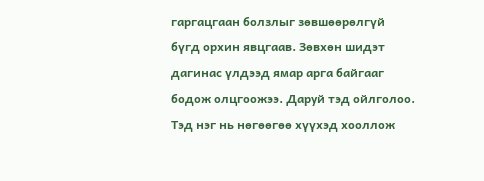гаргацгаан болзлыг зөвшөөрөлгүй бүгд орхин явцгаав. Зөвхөн шидэт дагинас үлдээд ямар арга байгааг бодож олцгоожээ. Даруй тэд ойлголоо. Тэд нэг нь нөгөөгөө хүүхэд хооллож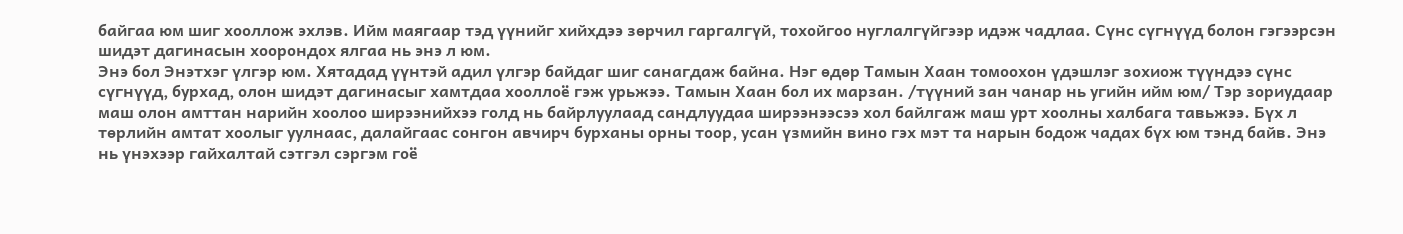байгаа юм шиг хооллож эхлэв. Ийм маягаар тэд үүнийг хийхдээ зөрчил гаргалгүй, тохойгоо нуглалгүйгээр идэж чадлаа. Сүнс сүгнүүд болон гэгээрсэн шидэт дагинасын хоорондох ялгаа нь энэ л юм.
Энэ бол Энэтхэг үлгэр юм. Хятадад үүнтэй адил үлгэр байдаг шиг санагдаж байна. Нэг өдөр Тамын Хаан томоохон үдэшлэг зохиож түүндээ сүнс сүгнүүд, бурхад, олон шидэт дагинасыг хамтдаа хооллоё гэж урьжээ. Тамын Хаан бол их марзан. /түүний зан чанар нь угийн ийм юм/ Тэр зориудаар маш олон амттан нарийн хоолоо ширээнийхээ голд нь байрлуулаад сандлуудаа ширээнээсээ хол байлгаж маш урт хоолны халбага тавьжээ. Бүх л төрлийн амтат хоолыг уулнаас, далайгаас сонгон авчирч бурханы орны тоор, усан үзмийн вино гэх мэт та нарын бодож чадах бүх юм тэнд байв. Энэ нь үнэхээр гайхалтай сэтгэл сэргэм гоё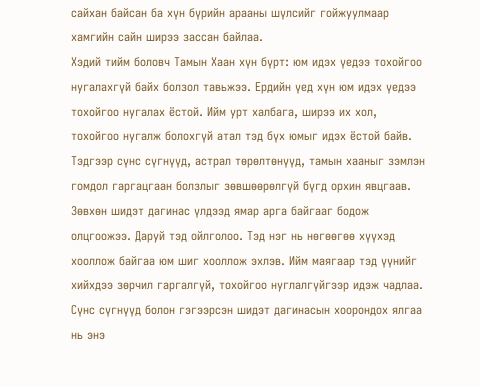сайхан байсан ба хүн бүрийн арааны шүлсийг гойжуулмаар хамгийн сайн ширээ зассан байлаа.
Хэдий тийм боловч Тамын Хаан хүн бүрт: юм идэх үедээ тохойгоо нугалахгүй байх болзол тавьжээ. Ердийн үед хүн юм идэх үедээ тохойгоо нугалах ёстой. Ийм урт халбага, ширээ их хол, тохойгоо нугалж болохгүй атал тэд бүх юмыг идэх ёстой байв. Тэдгээр сүнс сүгнүүд, астрал төрөлтөнүүд, тамын хааныг зэмлэн гомдол гаргацгаан болзлыг зөвшөөрөлгүй бүгд орхин явцгаав. Зөвхөн шидэт дагинас үлдээд ямар арга байгааг бодож олцгоожээ. Даруй тэд ойлголоо. Тэд нэг нь нөгөөгөө хүүхэд хооллож байгаа юм шиг хооллож эхлэв. Ийм маягаар тэд үүнийг хийхдээ зөрчил гаргалгүй, тохойгоо нуглалгүйгээр идэж чадлаа. Сүнс сүгнүүд болон гэгээрсэн шидэт дагинасын хоорондох ялгаа нь энэ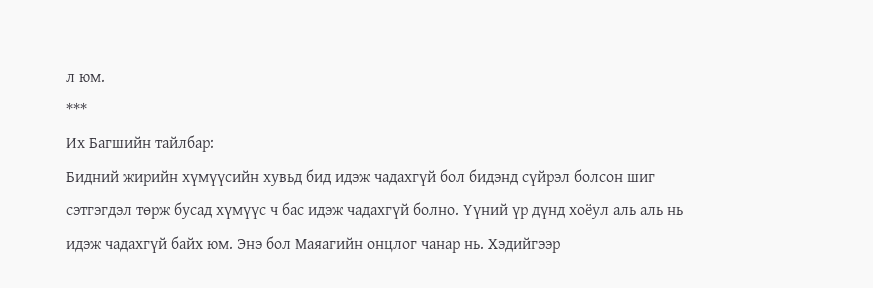л юм.
***
Их Багшийн тайлбар:
Бидний жирийн хүмүүсийн хувьд бид идэж чадахгүй бол бидэнд сүйрэл болсон шиг сэтгэгдэл төрж бусад хүмүүс ч бас идэж чадахгүй болно. Үүний үр дүнд хоёул аль аль нь идэж чадахгүй байх юм. Энэ бол Маяагийн онцлог чанар нь. Хэдийгээр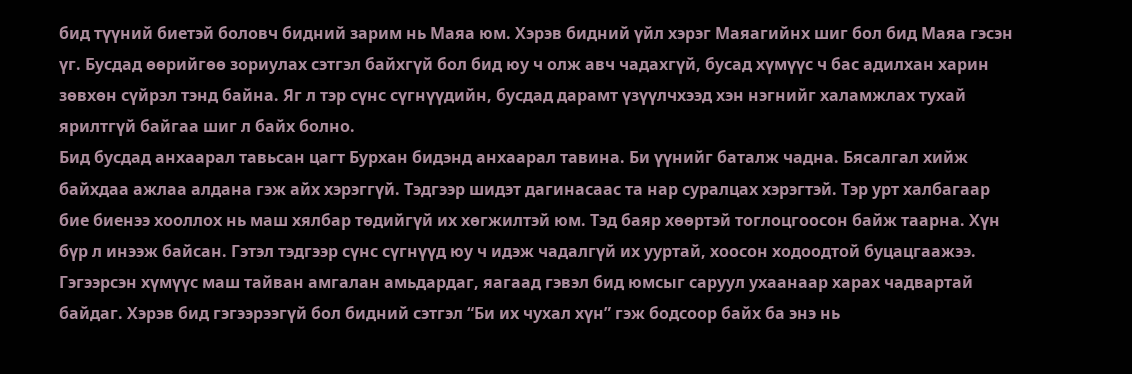бид түүний биетэй боловч бидний зарим нь Маяа юм. Хэрэв бидний үйл хэрэг Маяагийнх шиг бол бид Маяа гэсэн үг. Бусдад өөрийгөө зориулах сэтгэл байхгүй бол бид юу ч олж авч чадахгүй, бусад хүмүүс ч бас адилхан харин зөвхөн сүйрэл тэнд байна. Яг л тэр сүнс сүгнүүдийн, бусдад дарамт үзүүлчхээд хэн нэгнийг халамжлах тухай ярилтгүй байгаа шиг л байх болно.
Бид бусдад анхаарал тавьсан цагт Бурхан бидэнд анхаарал тавина. Би үүнийг баталж чадна. Бясалгал хийж байхдаа ажлаа алдана гэж айх хэрэггүй. Тэдгээр шидэт дагинасаас та нар суралцах хэрэгтэй. Тэр урт халбагаар бие биенээ хооллох нь маш хялбар төдийгүй их хөгжилтэй юм. Тэд баяр хөөртэй тоглоцгоосон байж таарна. Хүн бүр л инээж байсан. Гэтэл тэдгээр сүнс сүгнүүд юу ч идэж чадалгүй их ууртай, хоосон ходоодтой буцацгаажээ.
Гэгээрсэн хүмүүс маш тайван амгалан амьдардаг, яагаад гэвэл бид юмсыг саруул ухаанаар харах чадвартай байдаг. Хэрэв бид гэгээрээгүй бол бидний сэтгэл “Би их чухал хүн” гэж бодсоор байх ба энэ нь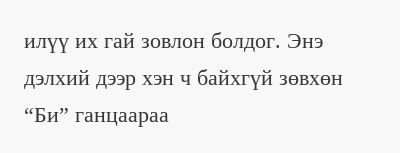илүү их гай зовлон болдог. Энэ дэлхий дээр хэн ч байхгүй зөвхөн “Би” ганцаараа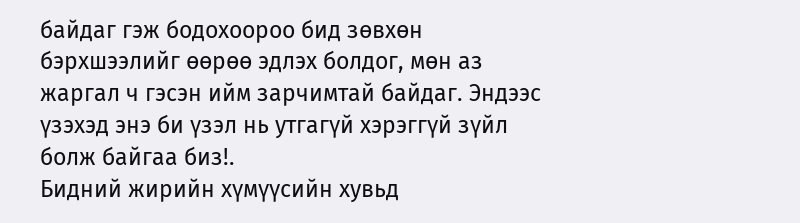байдаг гэж бодохоороо бид зөвхөн бэрхшээлийг өөрөө эдлэх болдог, мөн аз жаргал ч гэсэн ийм зарчимтай байдаг. Эндээс үзэхэд энэ би үзэл нь утгагүй хэрэггүй зүйл болж байгаа биз!.
Бидний жирийн хүмүүсийн хувьд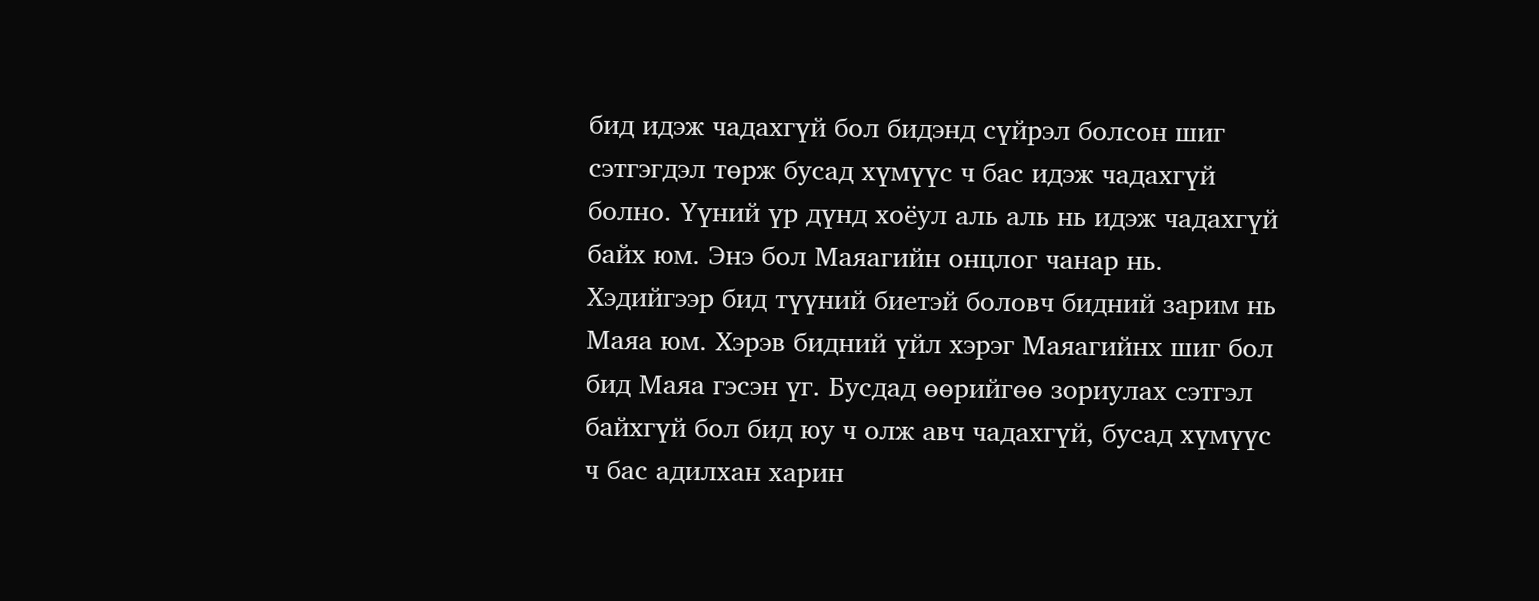бид идэж чадахгүй бол бидэнд сүйрэл болсон шиг сэтгэгдэл төрж бусад хүмүүс ч бас идэж чадахгүй болно. Үүний үр дүнд хоёул аль аль нь идэж чадахгүй байх юм. Энэ бол Маяагийн онцлог чанар нь. Хэдийгээр бид түүний биетэй боловч бидний зарим нь Маяа юм. Хэрэв бидний үйл хэрэг Маяагийнх шиг бол бид Маяа гэсэн үг. Бусдад өөрийгөө зориулах сэтгэл байхгүй бол бид юу ч олж авч чадахгүй, бусад хүмүүс ч бас адилхан харин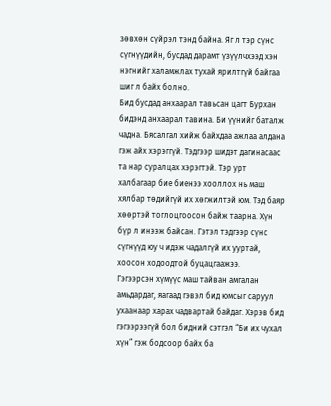зөвхөн сүйрэл тэнд байна. Яг л тэр сүнс сүгнүүдийн, бусдад дарамт үзүүлчхээд хэн нэгнийг халамжлах тухай ярилтгүй байгаа шиг л байх болно.
Бид бусдад анхаарал тавьсан цагт Бурхан бидэнд анхаарал тавина. Би үүнийг баталж чадна. Бясалгал хийж байхдаа ажлаа алдана гэж айх хэрэггүй. Тэдгээр шидэт дагинасаас та нар суралцах хэрэгтэй. Тэр урт халбагаар бие биенээ хооллох нь маш хялбар төдийгүй их хөгжилтэй юм. Тэд баяр хөөртэй тоглоцгоосон байж таарна. Хүн бүр л инээж байсан. Гэтэл тэдгээр сүнс сүгнүүд юу ч идэж чадалгүй их ууртай, хоосон ходоодтой буцацгаажээ.
Гэгээрсэн хүмүүс маш тайван амгалан амьдардаг, яагаад гэвэл бид юмсыг саруул ухаанаар харах чадвартай байдаг. Хэрэв бид гэгээрээгүй бол бидний сэтгэл “Би их чухал хүн” гэж бодсоор байх ба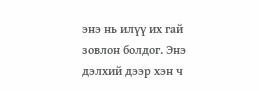энэ нь илүү их гай зовлон болдог. Энэ дэлхий дээр хэн ч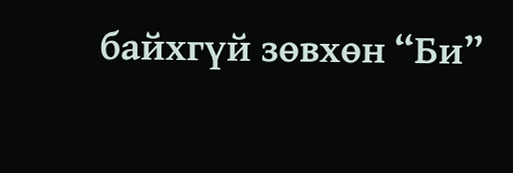байхгүй зөвхөн “Би”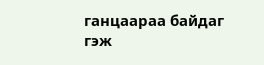ганцаараа байдаг гэж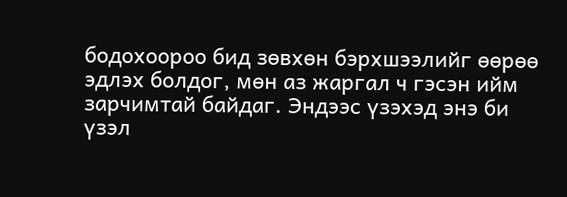бодохоороо бид зөвхөн бэрхшээлийг өөрөө эдлэх болдог, мөн аз жаргал ч гэсэн ийм зарчимтай байдаг. Эндээс үзэхэд энэ би үзэл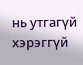нь утгагүй хэрэггүй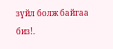зүйл болж байгаа биз!.